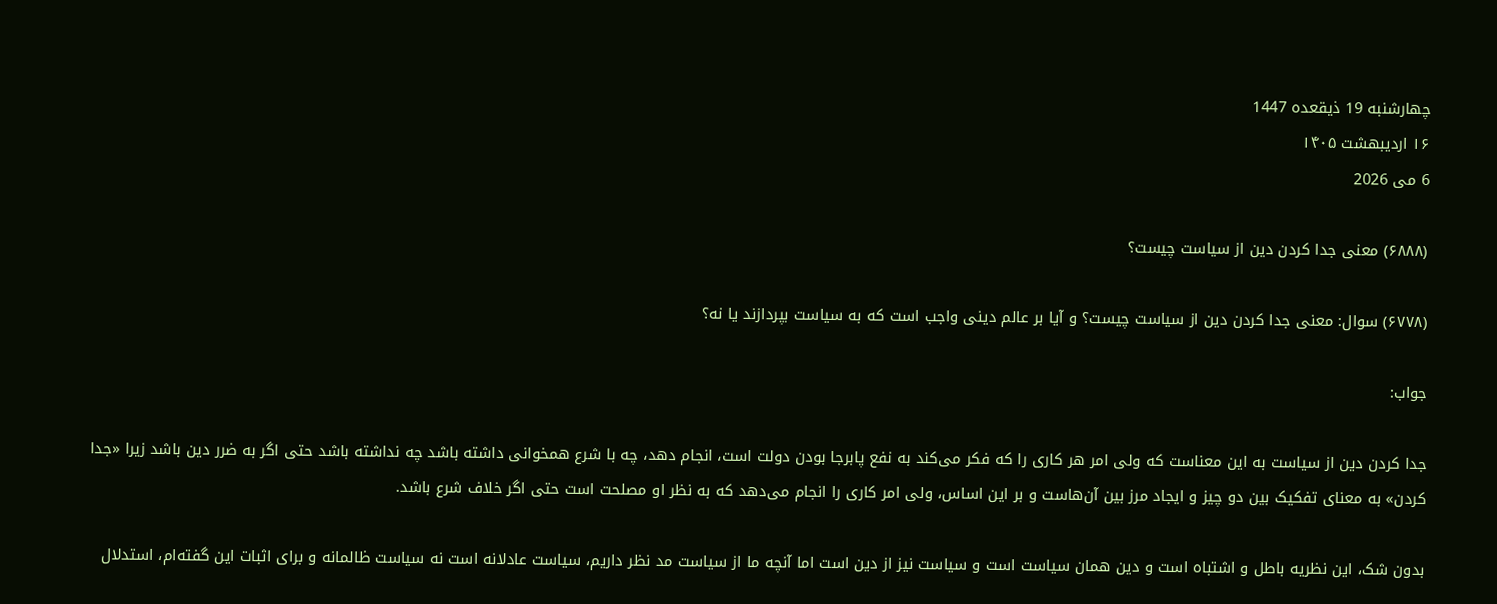چهارشنبه 19 ذیقعده 1447
۱۶ اردیبهشت ۱۴۰۵
6 می 2026

(۶۸۸۸) معنی جدا کردن دین از سیاست چیست؟

(۶۷۷۸) سوال: معنی جدا کردن دین از سیاست چیست؟ و آیا بر عالم دینی واجب است که به سیاست بپردازند یا نه؟

جواب:

جدا کردن دین از سیاست به این معناست که ولی امر هر کاری را که فکر می‌کند به نفع پابرجا بودن دولت است، انجام دهد، چه با شرع همخوانی داشته باشد چه نداشته باشد حتی اگر به ضرر دین باشد زیرا «جدا کردن» به معنای تفکیک بین دو چیز و ایجاد مرز بین آن‌هاست و بر این اساس، ولی امر کاری را انجام می‌دهد که به نظر او مصلحت است حتی اگر خلاف شرع باشد.

بدون شک، این نظریه باطل و اشتباه است و دین همان سیاست است و سیاست نیز از دین است اما آنچه ما از سیاست مد نظر داریم، سیاست عادلانه است نه سیاست ظالمانه و برای اثبات این گفته‌ام، استدلال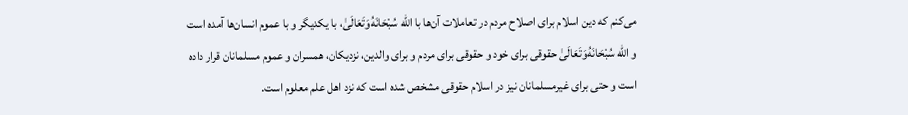می‌کنم که دین اسلام برای اصلاح مردم در تعاملات آن‌ها با الله سُبْحَانَهُ‌وَتَعَالَىٰ، با یکدیگر و با عموم انسان‌ها آمده است و الله سُبْحَانَهُ‌وَتَعَالَىٰ حقوقی برای خود و حقوقی برای مردم و برای والدین، نزدیکان، همسران و عموم مسلمانان قرار داده است و حتی برای غیرمسلمانان نیز در اسلام حقوقی مشخص شده است که نزد اهل علم معلوم است.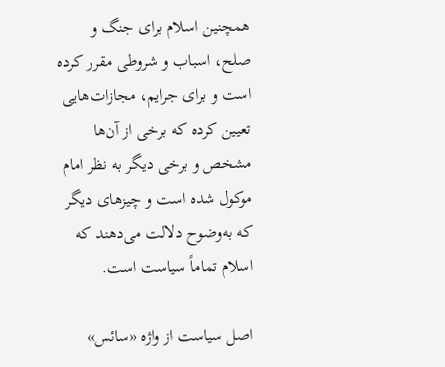همچنین اسلام برای جنگ و صلح، اسباب و شروطی مقرر کرده است و برای جرایم، مجازات‌هایی تعیین کرده که برخی از آن‌ها مشخص و برخی دیگر به نظر امام موکول شده است و چیزهای دیگر که به‌وضوح دلالت می‌دهند که اسلام تماماً سیاست است.

اصل سیاست از واژه «سائس»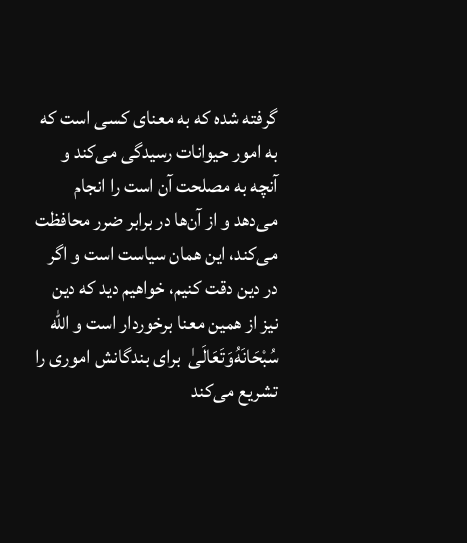گرفته شده که به معنای کسی است که به امور حیوانات رسیدگی می‌کند و آنچه به مصلحت آن است را انجام می‌دهد و از آن‌ها در برابر ضرر محافظت می‌کند، این همان سیاست است و اگر در دین دقت کنیم، خواهیم دید که دین نیز از همین معنا برخوردار است و الله سُبْحَانَهُ‌وَتَعَالَىٰ  برای بندگانش اموری را تشریع می‌کند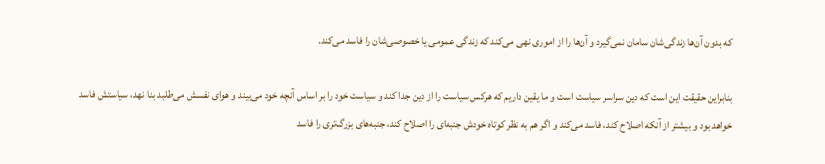که بدون آن‌ها زندگی‌شان سامان نمی‌گیرد و آن‌ها را از اموری نهی می‌کند که زندگی عمومی یا خصوصی‌شان را فاسد می‌کند.

بنابراین حقیقت این است که دین سراسر سیاست است و ما یقین داریم که هرکس سیاست را از دین جدا کند و سیاست خود را بر اساس آنچه خود می‌بیند و هوای نفسش می‌طلبد بنا نهد، سیاستش فاسد خواهد بود و بیشتر از آنکه اصلاح کند، فاسد می‌کند و اگر هم به نظر کوتاه خودش جنبه‌ای را اصلاح کند، جنبه‌های بزرگ‌تری را فاسد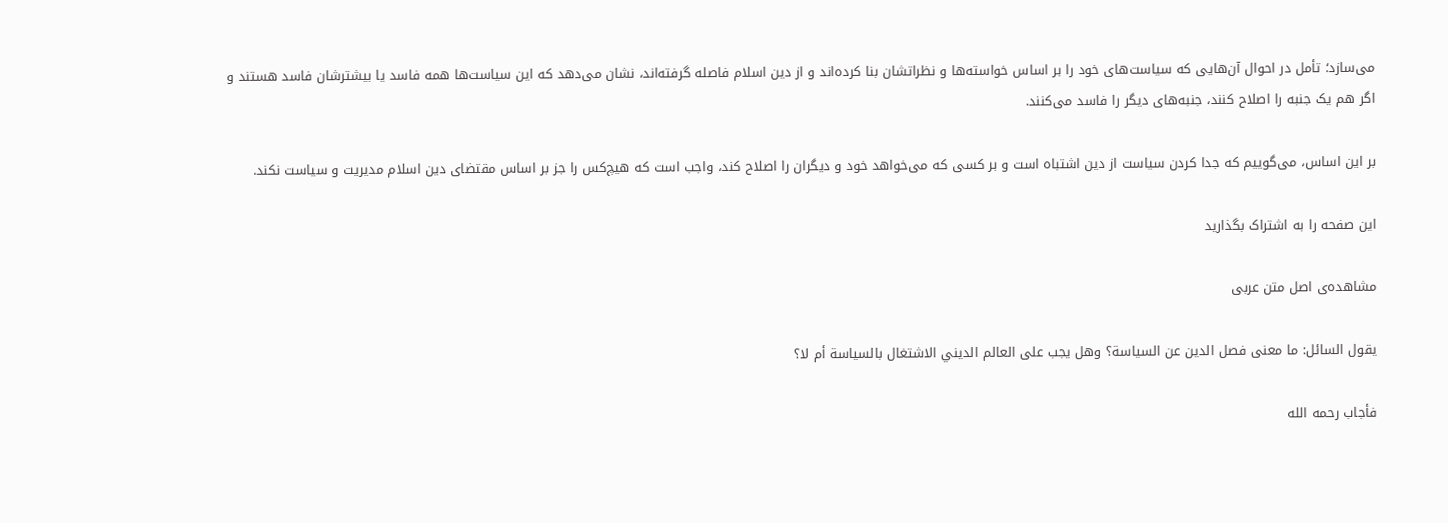می‌سازد؛ تأمل در احوال آن‌هایی که سیاست‌های خود را بر اساس خواسته‌ها و نظراتشان بنا کرده‌اند و از دین اسلام فاصله گرفته‌اند، نشان می‌دهد که این سیاست‌ها همه فاسد یا بیشترشان فاسد هستند و اگر هم یک جنبه را اصلاح کنند، جنبه‌های دیگر را فاسد می‌کنند.

بر این اساس، می‌گوییم که جدا کردن سیاست از دین اشتباه است و بر کسی که می‌خواهد خود و دیگران را اصلاح کند، واجب است که هیچ‌کس را جز بر اساس مقتضای دین اسلام مدیریت و سیاست نکند.

این صفحه را به اشتراک بگذارید

مشاهده‌ی اصل متن عربی

يقول السائل: ما معنى فصل الدين عن السياسة؟ وهل يجب على العالم الديني الاشتغال بالسياسة أم لا؟

فأجاب رحمه الله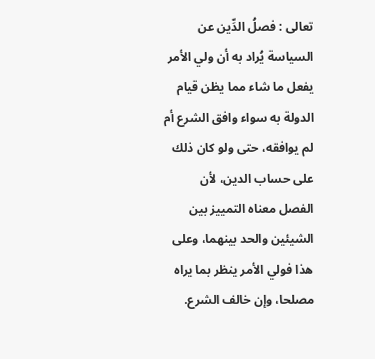تعالى : فصلُ الدِّين عن السياسة يُراد به أن ولي الأمر يفعل ما شاء مما يظن قيام الدولة به سواء وافق الشرع أم لم يوافقه، حتى ولو كان ذلك على حساب الدين، لأن الفصل معناه التمييز بين الشيئين والحد بينهما، وعلى هذا فولي الأمر ينظر بما يراه مصلحا، وإن خالف الشرع.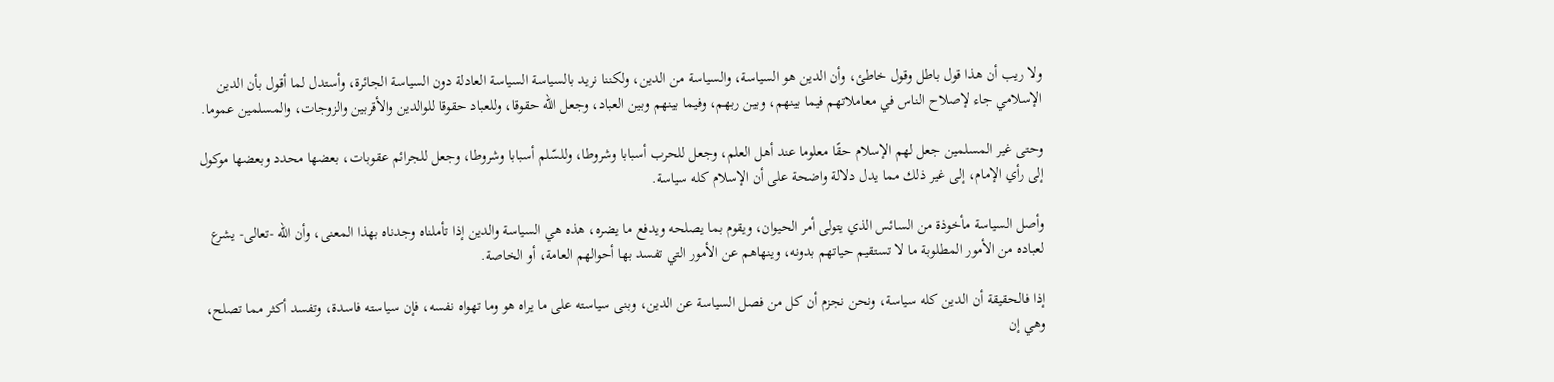ولا ريب أن هذا قول باطل وقول خاطئ، وأن الدين هو السياسة، والسياسة من الدين، ولكننا نريد بالسياسة السياسة العادلة دون السياسة الجائرة، وأستدل لما أقول بأن الدين الإسلامي جاء لإصلاح الناس في معاملاتهم فيما بينهم، وبين ربهم، وفيما بينهم وبين العباد، وجعل الله حقوقا، وللعباد حقوقا للوالدين والأقربين والزوجات، والمسلمين عموما.

وحتى غير المسلمين جعل لهم الإسلام حقًا معلوما عند أهل العلم، وجعل للحرب أسبابا وشروطا، وللسّلم أسبابا وشروطا، وجعل للجرائم عقوبات، بعضها محدد وبعضها موكول إلى رأي الإمام، إلى غير ذلك مما يدل دلالة واضحة على أن الإسلام كله سياسة.

وأصل السياسة مأخوذة من السائس الذي يتولى أمر الحيوان، ويقوم بما يصلحه ويدفع ما يضره، هذه هي السياسة والدين إذا تأملناه وجدناه بهذا المعنى، وأن الله -تعالى- يشرع لعباده من الأمور المطلوبة ما لا تستقيم حياتهم بدونه، وينهاهم عن الأمور التي تفسد بها أحوالهم العامة، أو الخاصة.

إذا فالحقيقة أن الدين كله سياسة، ونحن نجزم أن كل من فصل السياسة عن الدين، وبنى سياسته على ما يراه هو وما تهواه نفسه، فإن سياسته فاسدة، وتفسد أكثر مما تصلح، وهي إن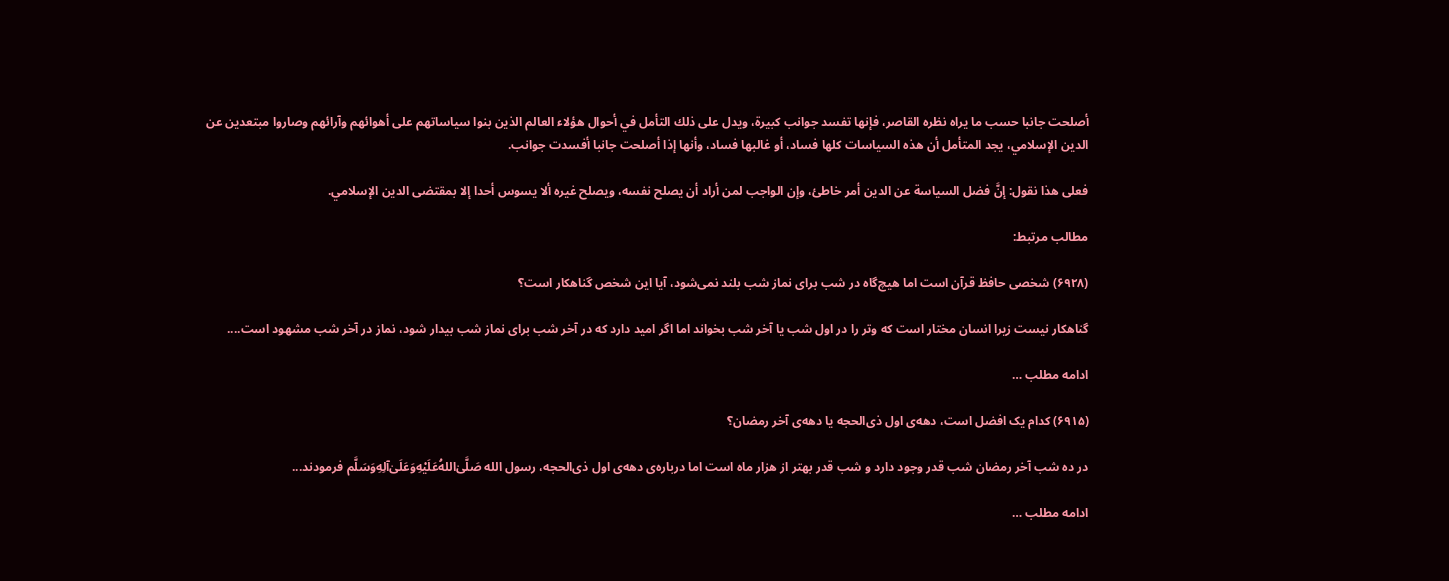أصلحت جانبا حسب ما يراه نظره القاصر، فإنها تفسد جوانب كبيرة، ويدل على ذلك التأمل في أحوال هؤلاء العالم الذين بنوا سياساتهم على أهوائهم وآرائهم وصاروا مبتعدين عن الدين الإسلامي، يجد المتأمل أن هذه السياسات كلها فساد، أو غالبها فساد، وأنها إذا أصلحت جانبا أفسدت جوانب.

فعلى هذا نقول: إنَّ فضل السياسة عن الدين أمر خاطئ، وإن الواجب لمن أراد أن يصلح نفسه، ويصلح غيره ألا يسوس أحدا إلا بمقتضى الدين الإسلامي.

مطالب مرتبط:

(۶۹۲۸) شخصی حافظ قرآن است اما هیچ‌گاه در شب برای نماز شب بلند نمی‌شود، آیا این شخص گناهکار است؟

گناهکار نیست زیرا انسان مختار است که وتر را در اول شب یا آخر شب بخواند اما اگر امید دارد که در آخر شب برای نماز شب بیدار شود، نماز در آخر شب مشهود است....

ادامه مطلب …

(۶۹۱۵) کدام یک افضل است، دهه‌ی اول ذی‌الحجه یا دهه‌ی آخر رمضان؟

در ده شب آخر رمضان شب قدر وجود دارد و شب قدر بهتر از هزار ماه است اما درباره‌ی دهه‌ی اول ذی‌الحجه، رسول الله صَلَّىٰ‌اللهُ‌عَلَيْهِ‌وَعَلَىٰ‌آلِهِ‌وَسَلَّم فرمودند...

ادامه مطلب …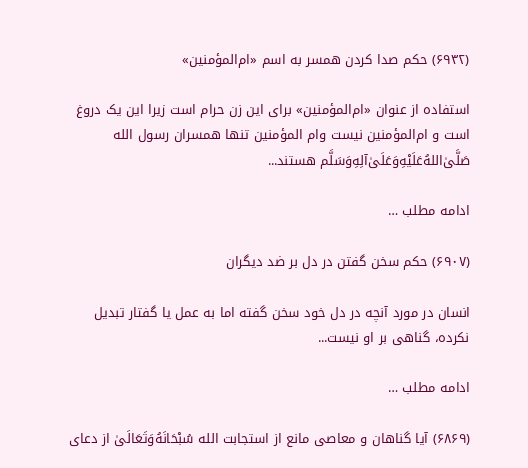(۶۹۳۲) حکم صدا کردن همسر به اسم «ام‌المؤمنین»

استفاده از عنوان «ام‌المؤمنین» برای این زن حرام است زیرا این یک دروغ است و ام‌المؤمنین نیست و‌ام المؤمنین تنها همسران رسول الله صَلَّىٰ‌اللهُ‌عَلَيْهِ‌وَعَلَىٰ‌آلِهِ‌وَسَلَّم هستند...

ادامه مطلب …

(۶۹۰۷) حکم سخن گفتن در دل بر ضد دیگران

انسان در مورد آنچه در دل خود سخن گفته اما به عمل یا گفتار تبدیل نکرده، گناهی بر او نیست...

ادامه مطلب …

(۶۸۶۹) آیا گناهان و معاصی مانع از استجابت الله سُبْحَانَهُ‌وَتَعَالَىٰ از دعای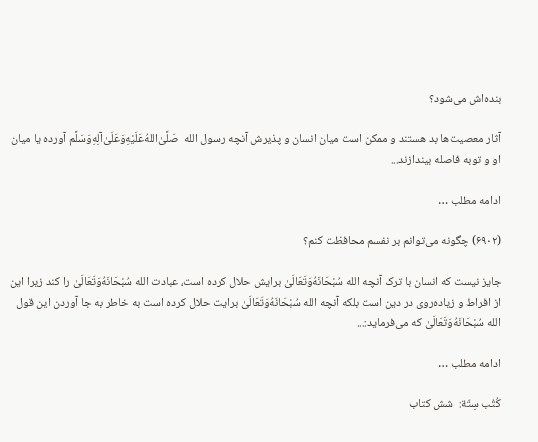بنده‌اش می‌شود؟

آثار معصیت‌ها بد هستند و ممکن است میان انسان و پذیرش آنچه رسول الله  صَلَّىٰ‌اللهُ‌عَلَيْهِ‌وَعَلَىٰ‌آلِهِ‌وَسَلَّم آورده یا میان او و توبه فاصله بیندازند...

ادامه مطلب …

(۶۹۰۲) چگونه می‌توانم بر نفسم محافظت کنم؟

جایز نیست که انسان با ترک آنچه الله سُبْحَانَهُ‌وَتَعَالَىٰ برایش حلال کرده است، عبادت الله سُبْحَانَهُ‌وَتَعَالَىٰ را کند زیرا این از افراط و زیاده‌روی در دین است بلکه آنچه الله سُبْحَانَهُ‌وَتَعَالَىٰ برایت حلال کرده است به خاطر به جا آوردن این قول الله سُبْحَانَهُ‌وَتَعَالَىٰ که می‌فرماید:...

ادامه مطلب …

کُتُب سِتّة:  شش کتاب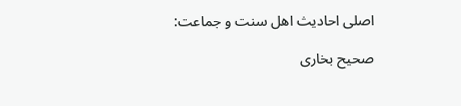اصلی احادیث اهل سنت و جماعت:

صحیح بخاری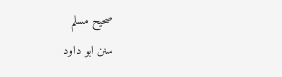صحیح مسلم
سنن ابو داود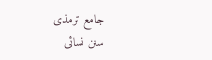جامع ترمذی
سنن نسائی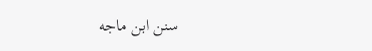سنن ابن ماجه